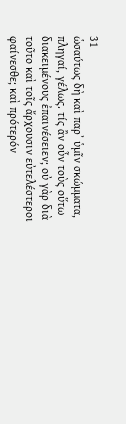31
ὡσαύτως δὴ καὶ παρʼ ὑμῖν σκώμματα, πληγαί, γέλως. τίς ἂν οὖν τοὺς οὕτω διακειμένους ἐπαινέσειεν; οὐ γὰρ διὰ τοῦτο καὶ τοῖς ἄρχουσιν εὐτελέστεροι φαίνεσθε; καὶ πρότερόν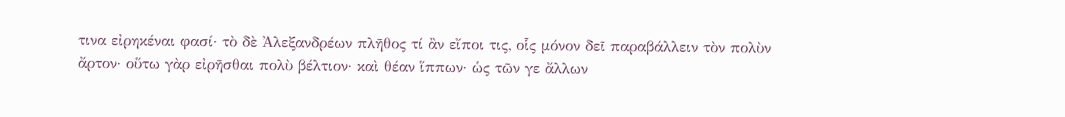τινα εἰρηκέναι φασί· τὸ δὲ Ἀλεξανδρέων πλῆθος τί ἂν εἴποι τις, οἷς μόνον δεῖ παραβάλλειν τὸν πολὺν ἄρτον· οὕτω γὰρ εἰρῆσθαι πολὺ βέλτιον· καὶ θέαν ἵππων· ὡς τῶν γε ἄλλων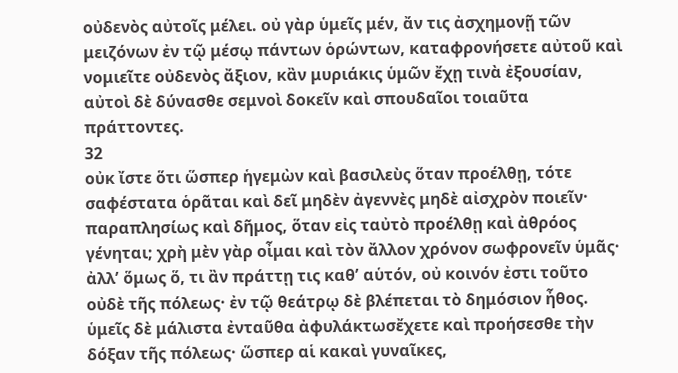οὐδενὸς αὐτοῖς μέλει. οὐ γὰρ ὑμεῖς μέν, ἄν τις ἀσχημονῇ τῶν μειζόνων ἐν τῷ μέσῳ πάντων ὁρώντων, καταφρονήσετε αὐτοῦ καὶ νομιεῖτε οὐδενὸς ἄξιον, κἂν μυριάκις ὑμῶν ἔχῃ τινὰ ἐξουσίαν, αὐτοὶ δὲ δύνασθε σεμνοὶ δοκεῖν καὶ σπουδαῖοι τοιαῦτα πράττοντες.
32
οὐκ ἴστε ὅτι ὥσπερ ἡγεμὼν καὶ βασιλεὺς ὅταν προέλθῃ, τότε σαφέστατα ὁρᾶται καὶ δεῖ μηδὲν ἀγεννὲς μηδὲ αἰσχρὸν ποιεῖν· παραπλησίως καὶ δῆμος, ὅταν εἰς ταὐτὸ προέλθῃ καὶ ἀθρόος γένηται; χρὴ μὲν γὰρ οἶμαι καὶ τὸν ἄλλον χρόνον σωφρονεῖν ὑμᾶς· ἀλλʼ ὅμως ὅ, τι ἂν πράττῃ τις καθʼ αὑτόν, οὐ κοινόν ἐστι τοῦτο οὐδὲ τῆς πόλεως· ἐν τῷ θεάτρῳ δὲ βλέπεται τὸ δημόσιον ἦθος. ὑμεῖς δὲ μάλιστα ἐνταῦθα ἀφυλάκτωσἔχετε καὶ προήσεσθε τὴν δόξαν τῆς πόλεως· ὥσπερ αἱ κακαὶ γυναῖκες,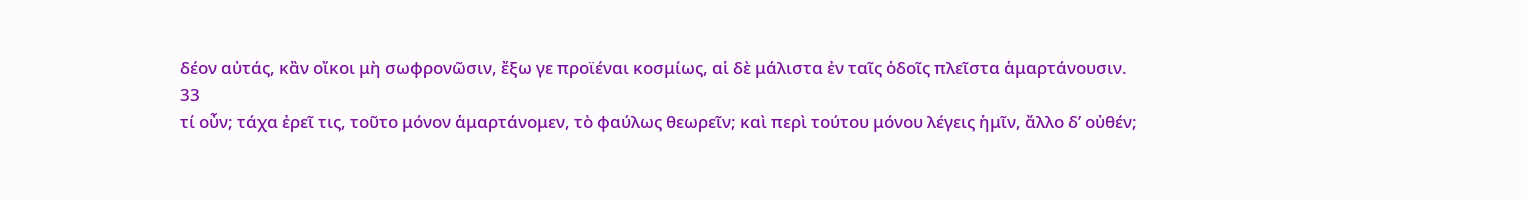δέον αὐτάς, κἂν οἴκοι μὴ σωφρονῶσιν, ἔξω γε προϊέναι κοσμίως, αἱ δὲ μάλιστα ἐν ταῖς ὁδοῖς πλεῖστα ἁμαρτάνουσιν.
33
τί οὖν; τάχα ἐρεῖ τις, τοῦτο μόνον ἁμαρτάνομεν, τὸ φαύλως θεωρεῖν; καὶ περὶ τούτου μόνου λέγεις ἡμῖν, ἄλλο δʼ οὐθέν;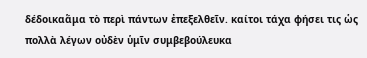δέδοικαἅμα τὸ περὶ πάντων ἐπεξελθεῖν. καίτοι τάχα φήσει τις ὡς πολλὰ λέγων οὐδὲν ὑμῖν συμβεβούλευκα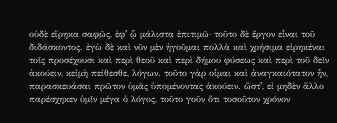οὐδὲ εἴρηκα σαφῶς, ἐφʼ ᾧ μάλιστα ἐπιτιμῶ· τοῦτο δὲ ἔργον εἶναι τοῦ διδάσκοντος. ἐγὼ δὲ καὶ νῦν μὲν ἡγοῦμαι πολλὰ καὶ χρήσιμα εἰρηκέναι τοῖς προσέχουσι καὶ περὶ θεοῦ καὶ περὶ δήμου φύσεως καὶ περὶ τοῦ δεῖν ἀκούειν, κεἰμὴ πείθεσθε, λόγων. τοῦτο γὰρ οἶμαι καὶ ἀναγκαιότατον ἦν, παρασκευάσαι πρῶτον ὑμᾶς ὑπομένοντας ἀκούειν. ὥστʼ, εἰ μηδὲν ἄλλο παρέσχηκεν ὑμῖν μέγα ὁ λόγος, τοῦτο γοῦν ὅτι τοσοῦτον χρόνον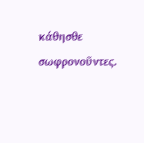κάθησθε σωφρονοῦντες.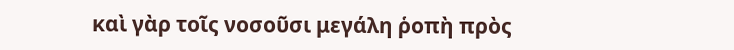καὶ γὰρ τοῖς νοσοῦσι μεγάλη ῥοπὴ πρὸς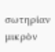σωτηρίαν μικρὸν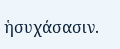ἡσυχάσασιν.